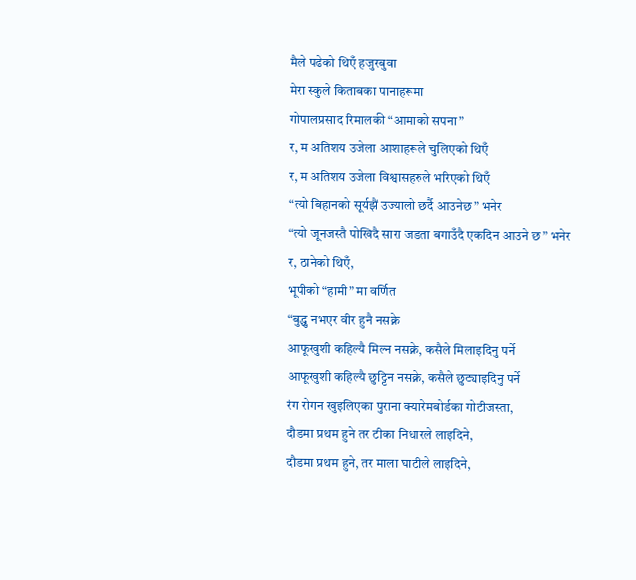मैले पढेको थिएँ हजुरबुवा
मेरा स्कुले किताबका पानाहरूमा
गोपालप्रसाद रिमालकी “आमाको सपना”
र, म अतिशय उजेला आशाहरूले चुलिएको थिएँ
र, म अतिशय उजेला विश्वासहरुले भरिएको थिएँ
“त्यो बिहानको सूर्यझैं उज्यालो छर्दै आउनेछ” भनेर
“त्यो जूनजस्तै पोखिदै सारा जडता बगाउँदै एकदिन आउने छ” भनेर
र, ठानेको थिएँ,
भूपीको “हामी” मा वर्णित
“बुद्धु नभएर वीर हुनै नसक्ने
आफूखुशी कहिल्यै मिल्न नसक्ने, कसैले मिलाइदिनु पर्ने
आफूखुशी कहिल्यै छुट्टिन नसक्ने, कसैले छुट्याइदिनु पर्ने
रंग रोगन खुइलिएका पुराना क्यारेमबोर्डका गोटीजस्ता,
दौडमा प्रथम हुने तर टीका निधारले लाइदिने,
दौडमा प्रथम हुने, तर माला घाटीले लाइदिने,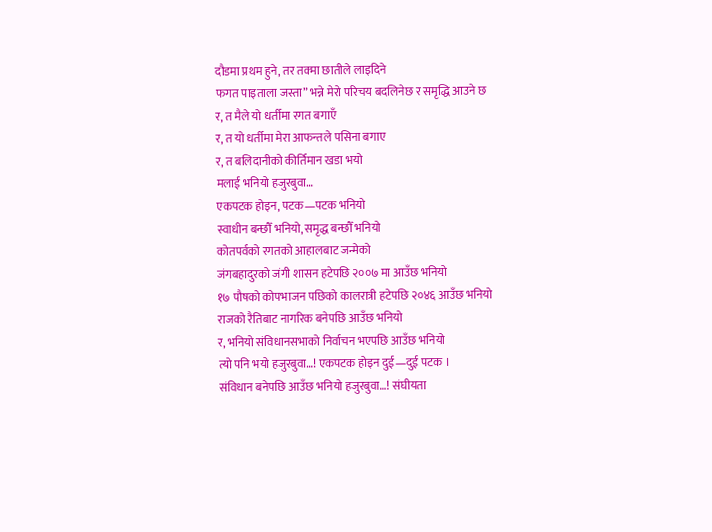दौडमा प्रथम हुने, तर तक्मा छातीले लाइदिने
फगत पाइताला जस्ता” भन्ने मेरो परिचय बदलिनेछ र समृद्धि आउने छ
र, त मैले यो धर्तीमा रगत बगाएँ
र, त यो धर्तीमा मेरा आफन्तले पसिना बगाए
र, त बलिदानीको कीर्तिमान खडा भयो
मलाई भनियो हजुरबुवा…
एकपटक होइन, पटक—पटक भनियो
स्वाधीन बन्छौँ भनियो, समृद्ध बन्छौँ भनियो
कोतपर्वको रगतको आहालबाट जन्मेको
जंगबहादुरको जंगी शासन हटेपछि २००७ मा आउँछ भनियो
१७ पौषको कोपभाजन पछिको कालरात्री हटेपछि २०४६ आउँछ भनियो
राजको रैतिबाट नागरिक बनेपछि आउँछ भनियो
र, भनियो संविधानसभाको निर्वाचन भएपछि आउँछ भनियो
त्यो पनि भयो हजुरबुवा…! एकपटक होइन दुई—दुई पटक ।
संविधान बनेपछि आउँछ भनियो हजुरबुवा…! संघीयता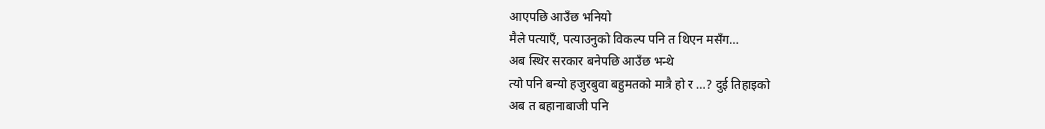आएपछि आउँछ भनियो
मैले पत्याएँ, पत्याउनुको विकल्प पनि त थिएन मसँग…
अब स्थिर सरकार बनेपछि आउँछ भन्थे
त्यो पनि बन्यो हजुरबुवा बहुमतको मात्रै हो र …? दुई तिहाइको
अब त बहानाबाजी पनि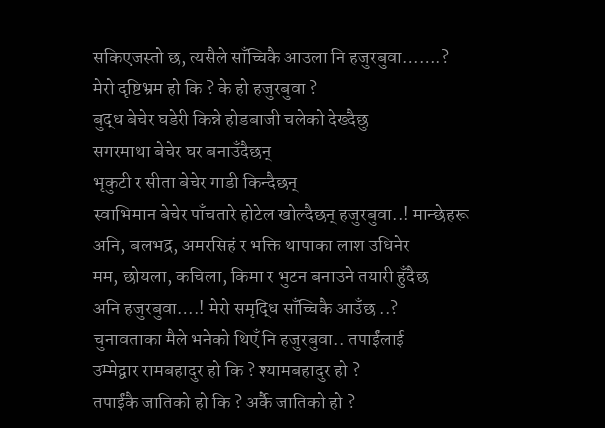सकिएजस्तो छ, त्यसैले साँच्चिकै आउला नि हजुरबुवा…….?
मेरो दृष्टिभ्रम हो कि ? के हो हजुरबुवा ?
बुद्ध बेचेर घडेरी किन्ने होडबाजी चलेको देख्दैछु
सगरमाथा बेचेर घर बनाउँदैछन्
भृकुटी र सीता बेचेर गाडी किन्दैछन्
स्वाभिमान बेचेर पाँचतारे होटेल खोल्दैछन् हजुरबुवा..! मान्छेहरू
अनि, बलभद्र, अमरसिहं र भक्ति थापाका लाश उधिनेर
मम, छोयला, कचिला, किमा र भुटन बनाउने तयारी हुँदैछ
अनि हजुरबुवा….! मेरो समृद्धि साँच्चिकै आउँछ ..?
चुनावताका मैले भनेको थिएँ नि हजुरबुवा.. तपाईंलाई
उम्मेद्वार रामबहादुर हो कि ? श्यामबहादुर हो ?
तपाईंकै जातिको हो कि ? अर्कै जातिको हो ?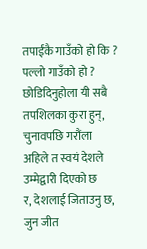तपाईंकै गाउँको हो कि ? पल्लो गाउँको हो ?
छोडिदिनुहोला यी सबै तपशिलका कुरा हुन्, चुनावपछि गरौंला
अहिले त स्वयं देशले उम्मेद्वारी दिएको छ
र, देशलाई जिताउनु छ, जुन जीत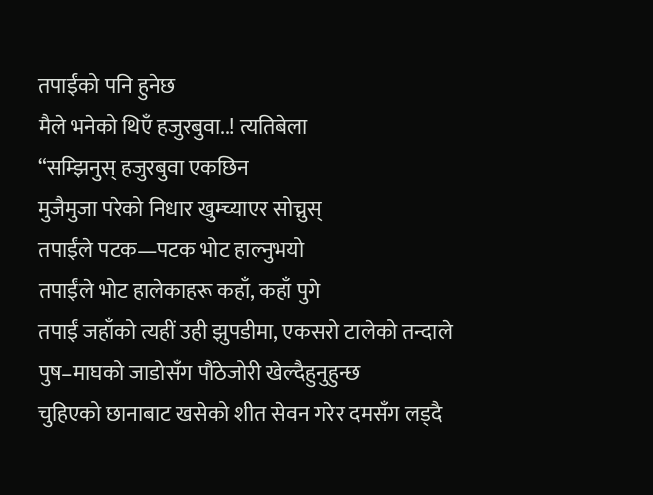तपाईंको पनि हुनेछ
मैले भनेको थिएँ हजुरबुवा..! त्यतिबेला
“सम्झिनुस् हजुरबुवा एकछिन
मुजैमुजा परेको निधार खुम्च्याएर सोच्नुस्
तपाईंले पटक—पटक भोट हाल्नुभयो
तपाईंले भोट हालेकाहरू कहाँ, कहाँ पुगे
तपाईं जहाँको त्यहीं उही झुपडीमा, एकसरो टालेको तन्दाले
पुष–माघको जाडोसँग पौंठेजोरी खेल्दैहुनुहुन्छ
चुहिएको छानाबाट खसेको शीत सेवन गरेर दमसँग लड्दै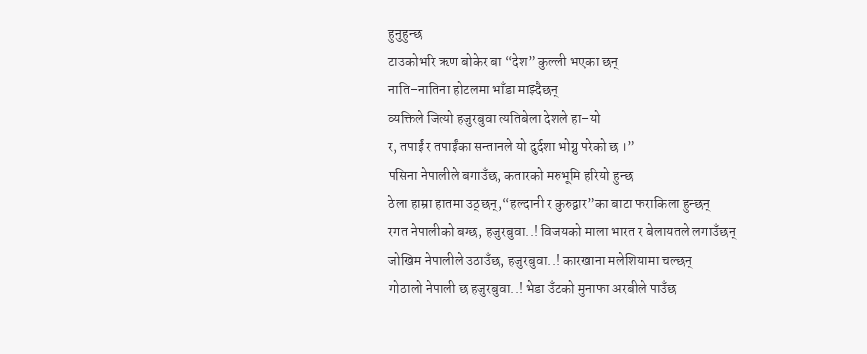हुनुहुन्छ
टाउकोभरि ऋण बोकेर बा “देश” कुल्ली भएका छन्
नाति–नातिना होटलमा भाँडा माझ्दैछन्
व्यक्तिले जित्यो हजुरबुवा त्यतिबेला देशले हा–यो
र, तपाईं र तपाईंका सन्तानले यो दुर्दशा भोग्नु परेको छ ।”
पसिना नेपालीले बगाउँछ, कतारको मरुभूमि हरियो हुन्छ
ठेला हाम्रा हातमा उठ्छन्,“हल्दानी र कुरुद्वार”का बाटा फराकिला हुन्छन्
रगत नेपालीको बग्छ, हजुरबुवा..! विजयको माला भारत र बेलायतले लगाउँछन्
जोखिम नेपालीले उठाउँछ, हजुरबुवा..! कारखाना मलेशियामा चल्छन्
गोठालो नेपाली छ हजुरबुवा..! भेडा उँटको मुनाफा अरबीले पाउँछ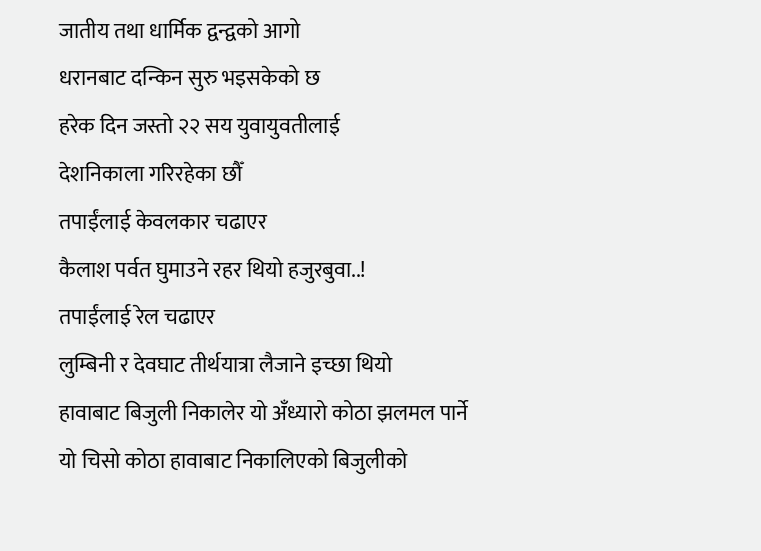जातीय तथा धार्मिक द्वन्द्वको आगो
धरानबाट दन्किन सुरु भइसकेको छ
हरेक दिन जस्तो २२ सय युवायुवतीलाई
देशनिकाला गरिरहेका छौँ
तपाईंलाई केवलकार चढाएर
कैलाश पर्वत घुमाउने रहर थियो हजुरबुवा..!
तपाईंलाई रेल चढाएर
लुम्बिनी र देवघाट तीर्थयात्रा लैजाने इच्छा थियो
हावाबाट बिजुली निकालेर यो अँध्यारो कोठा झलमल पार्ने
यो चिसो कोठा हावाबाट निकालिएको बिजुलीको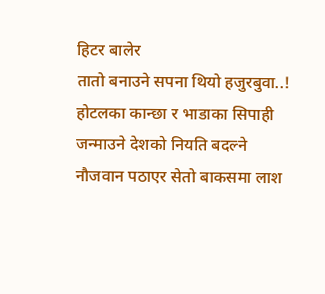हिटर बालेर
तातो बनाउने सपना थियो हजुरबुवा..!
होटलका कान्छा र भाडाका सिपाही जन्माउने देशको नियति बदल्ने
नौजवान पठाएर सेतो बाकसमा लाश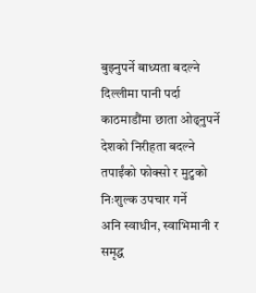बुझ्नुपर्ने बाध्यता बदल्ने
दिल्लीमा पानी पर्दा काठमाडौंमा छाता ओढ्नुपर्ने देशको निरीहता बदल्ने
तपाईंको फोक्सो र मुटुको निःशुल्क उपचार गर्ने
अनि स्वाधीन, स्वाभिमानी र
समृद्ध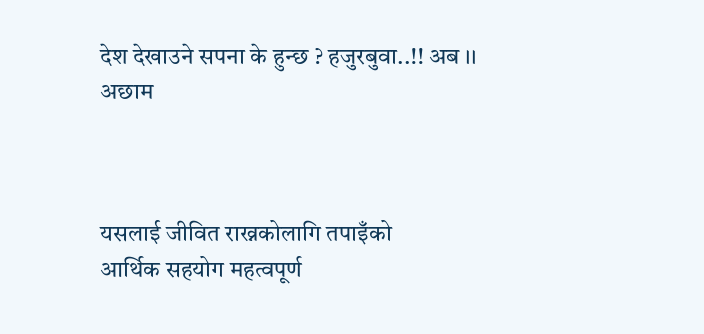देश देखाउने सपना के हुन्छ ? हजुरबुवा..!! अब ।।
अछाम



यसलाई जीवित राख्नकोलागि तपाइँको
आर्थिक सहयोग महत्वपूर्ण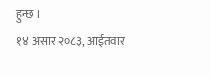हुन्छ ।
१४ असार २०८३, आईतवार